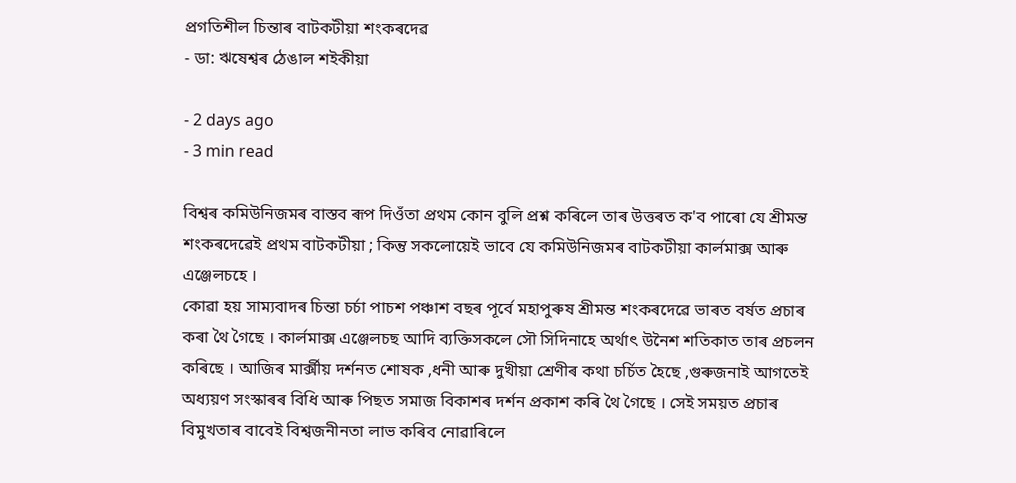প্ৰগতিশীল চিন্তাৰ বাটকটীয়া শংকৰদেৱ
- ডা: ঋষেশ্বৰ ঠেঙাল শইকীয়া

- 2 days ago
- 3 min read

বিশ্বৰ কমিউনিজমৰ বাস্তব ৰূপ দিওঁতা প্ৰথম কোন বুলি প্ৰশ্ন কৰিলে তাৰ উত্তৰত ক'ব পাৰো যে শ্ৰীমন্ত শংকৰদেৱেই প্ৰথম বাটকটীয়া ; কিন্তু সকলোয়েই ভাবে যে কমিউনিজমৰ বাটকটীয়া কাৰ্লমাক্স আৰু এঞ্জেলচহে ।
কোৱা হয় সাম্যবাদৰ চিন্তা চৰ্চা পাচশ পঞ্চাশ বছৰ পূৰ্বে মহাপুৰুষ শ্ৰীমন্ত শংকৰদেৱে ভাৰত বৰ্ষত প্ৰচাৰ কৰা থৈ গৈছে । কাৰ্লমাক্স এঞ্জেলচছ আদি ব্যক্তিসকলে সৌ সিদিনাহে অৰ্থাৎ উনৈশ শতিকাত তাৰ প্ৰচলন কৰিছে । আজিৰ মাৰ্ক্সীয় দৰ্শনত শোষক ,ধনী আৰু দুখীয়া শ্ৰেণীৰ কথা চৰ্চিত হৈছে ,গুৰুজনাই আগতেই অধ্যয়ণ সংস্কাৰৰ বিধি আৰু পিছত সমাজ বিকাশৰ দৰ্শন প্ৰকাশ কৰি থৈ গৈছে । সেই সময়ত প্ৰচাৰ বিমুখতাৰ বাবেই বিশ্বজনীনতা লাভ কৰিব নোৱাৰিলে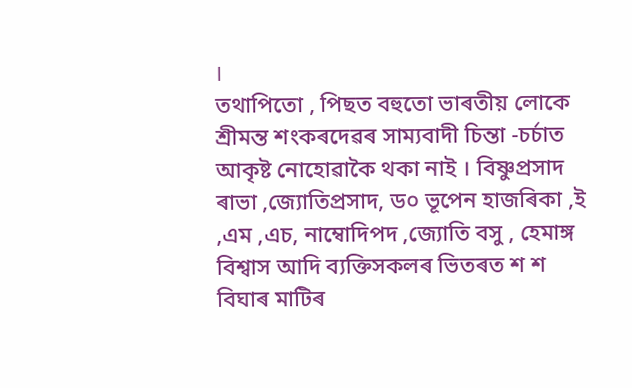।
তথাপিতো , পিছত বহুতো ভাৰতীয় লোকে শ্ৰীমন্ত শংকৰদেৱৰ সাম্যবাদী চিন্তা -চৰ্চাত আকৃষ্ট নোহোৱাকৈ থকা নাই । বিষ্ণুপ্ৰসাদ ৰাভা ,জ্যোতিপ্ৰসাদ, ড০ ভূপেন হাজৰিকা ,ই ,এম ,এচ, নাম্বোদিপদ ,জ্যোতি বসু , হেমাঙ্গ বিশ্বাস আদি ব্যক্তিসকলৰ ভিতৰত শ শ বিঘাৰ মাটিৰ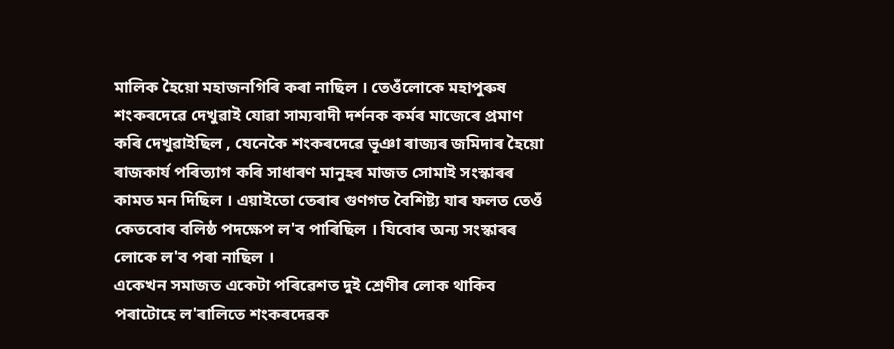মালিক হৈয়ো মহাজনগিৰি কৰা নাছিল । তেওঁলোকে মহাপুৰুষ শংকৰদেৱে দেখুৱাই যোৱা সাম্যবাদী দৰ্শনক কৰ্মৰ মাজেৰে প্ৰমাণ কৰি দেখুৱাইছিল , যেনেকৈ শংকৰদেৱে ভূঞা ৰাজ্যৰ জমিদাৰ হৈয়ো ৰাজকাৰ্য পৰিত্যাগ কৰি সাধাৰণ মানুহৰ মাজত সোমাই সংস্কাৰৰ কামত মন দিছিল । এয়াইতো তেৰাৰ গুণগত বৈশিষ্ট্য যাৰ ফলত তেওঁ কেতবোৰ বলিষ্ঠ পদক্ষেপ ল'ব পাৰিছিল । যিবোৰ অন্য সংস্কাৰৰ লোকে ল'ব পৰা নাছিল ।
একেখন সমাজত একেটা পৰিৱেশত দুই শ্ৰেণীৰ লোক থাকিব পৰাটোহে ল'ৰালিতে শংকৰদেৱক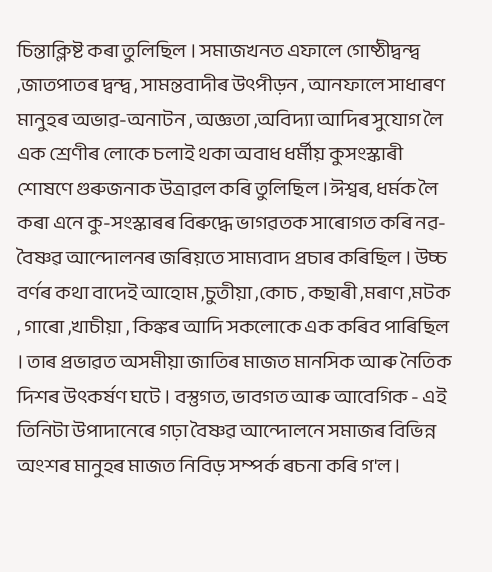চিন্তাক্লিষ্ট কৰা তুলিছিল । সমাজখনত এফালে গোষ্ঠীদ্বন্দ্ব ,জাতপাতৰ দ্বন্দ্ব , সামন্তবাদীৰ উৎপীড়ন , আনফালে সাধাৰণ মানুহৰ অভাৱ-অনাটন , অজ্ঞতা ,অবিদ্যা আদিৰ সুযোগ লৈ এক শ্ৰেণীৰ লোকে চলাই থকা অবাধ ধৰ্মীয় কুসংস্কাৰী শোষণে গুৰুজনাক উত্ৰাৱল কৰি তুলিছিল ।ঈশ্বৰ, ধৰ্মক লৈ কৰা এনে কু-সংস্কাৰৰ বিৰুদ্ধে ভাগৱতক সাৰোগত কৰি নৱ-বৈষ্ণৱ আন্দোলনৰ জৰিয়তে সাম্যবাদ প্ৰচাৰ কৰিছিল । উচ্চ বৰ্ণৰ কথা বাদেই আহোম ,চুতীয়া ,কোচ , কছাৰী ,মৰাণ ,মটক , গাৰো ,খাচীয়া , কিঙ্কৰ আদি সকলোকে এক কৰিব পাৰিছিল । তাৰ প্ৰভাৱত অসমীয়া জাতিৰ মাজত মানসিক আৰু নৈতিক দিশৰ উৎকৰ্ষণ ঘটে । বস্তুগত, ভাবগত আৰু আবেগিক - এই তিনিটা উপাদানেৰে গঢ়া বৈষ্ণৱ আন্দোলনে সমাজৰ বিভিন্ন অংশৰ মানুহৰ মাজত নিবিড় সম্পৰ্ক ৰচনা কৰি গ'ল ।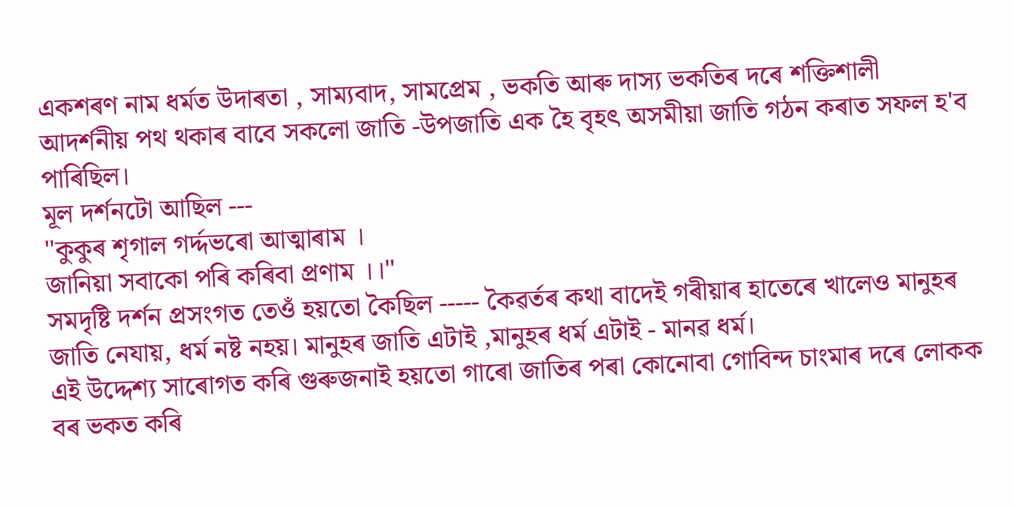একশৰণ নাম ধৰ্মত উদাৰতা , সাম্যবাদ, সামপ্ৰেম , ভকতি আৰু দাস্য ভকতিৰ দৰে শক্তিশালী আদৰ্শনীয় পথ থকাৰ বাবে সকলো জাতি -উপজাতি এক হৈ বৃহৎ অসমীয়া জাতি গঠন কৰাত সফল হ'ব পাৰিছিল।
মূল দৰ্শনটো আছিল ---
"কুকুৰ শৃগাল গৰ্দ্দভৰো আত্মাৰাম ।
জানিয়া সবাকো পৰি কৰিবা প্ৰণাম ।।"
সমদৃষ্টি দৰ্শন প্ৰসংগত তেওঁ হয়তো কৈছিল ----- কৈৱৰ্তৰ কথা বাদেই গৰীয়াৰ হাতেৰে খালেও মানুহৰ জাতি নেযায়, ধৰ্ম নষ্ট নহয়। মানুহৰ জাতি এটাই ,মানুহৰ ধৰ্ম এটাই - মানৱ ধৰ্ম।
এই উদ্দেশ্য সাৰোগত কৰি গুৰুজনাই হয়তো গাৰো জাতিৰ পৰা কোনোবা গোবিন্দ চাংমাৰ দৰে লোকক বৰ ভকত কৰি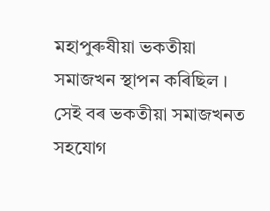মহাপুৰুষীয়া ভকতীয়া সমাজখন স্থাপন কৰিছিল । সেই বৰ ভকতীয়া সমাজখনত সহযোগ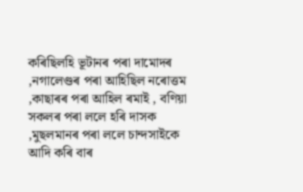কৰিছিলহি ভূটানৰ পৰা দামোদৰ ,নগালেণ্ডৰ পৰা আহিছিল নৰোত্তম ,কাছাৰৰ পৰা আহিল ৰমাই , বণিয়া সকলৰ পৰা ললে হৰি দাসক ,মুছলমানৰ পৰা ললে চান্দসাইকে আদি কৰি বাৰ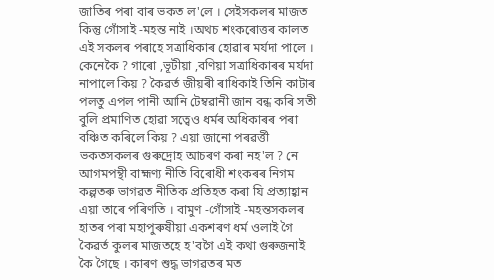জাতিৰ পৰা বাৰ ভকত ল'লে । সেইসকলৰ মাজত কিন্তু গোঁসাই -মহন্ত নাই ।অথচ শংকৰোত্তৰ কালত এই সকলৰ পৰাহে সত্ৰাধিকাৰ হোৱাৰ মৰ্যদা পালে । কেনেকৈ ? গাৰো ,ভূটীয়া ,বণিয়া সত্ৰাধিকাৰৰ মৰ্যদা নাপালে কিয় ? কৈৱৰ্ত জীয়ৰী ৰাধিকাই তিনি কাটাৰ পলতু এপল পানী আনি টেম্বৱানী জান বন্ধ কৰি সতী বুলি প্ৰমাণিত হোৱা সত্বেও ধৰ্মৰ অধিকাৰৰ পৰা বঞ্চিত কৰিলে কিয় ? এয়া জানো পৰৱৰ্ত্তী ভকতসকলৰ গুৰুদ্ৰোহ আচৰণ কৰা নহ'ল ? নে আগমপন্থী বাহ্মণ্য নীতি বিৰোধী শংকৰৰ নিগম কল্পতৰু ভাগৱত নীতিক প্ৰতিহত কৰা যি প্ৰত্যাহ্বান এয়া তাৰে পৰিণতি । বামুণ -গোঁসাই -মহন্তসকলৰ হাতৰ পৰা মহাপুৰুষীয়া একশৰণ ধৰ্ম ওলাই গৈ কৈৱৰ্ত কুলৰ মাজতহে হ'বগৈ এই কথা গুৰুজনাই কৈ গৈছে । কাৰণ শুদ্ধ ভাগৱতৰ মত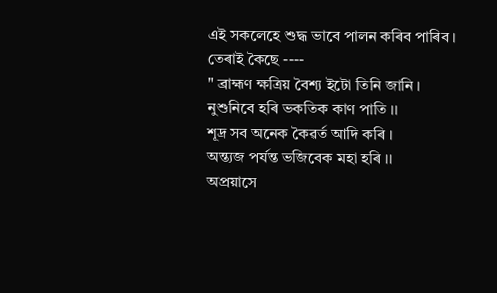এই সকলেহে শুদ্ধ ভাবে পালন কৰিব পাৰিব ।
তেৰাই কৈছে ----
" ব্ৰাহ্মণ ক্ষত্ৰিয় বৈশ্য ইটো তিনি জানি ।
নুশুনিবে হৰি ভকতিক কাণ পাতি ।।
শূদ্ৰ সব অনেক কৈৱৰ্ত আদি কৰি ।
অন্ত্যজ পৰ্যন্ত ভজিবেক মহা হৰি ।।
অপ্ৰয়াসে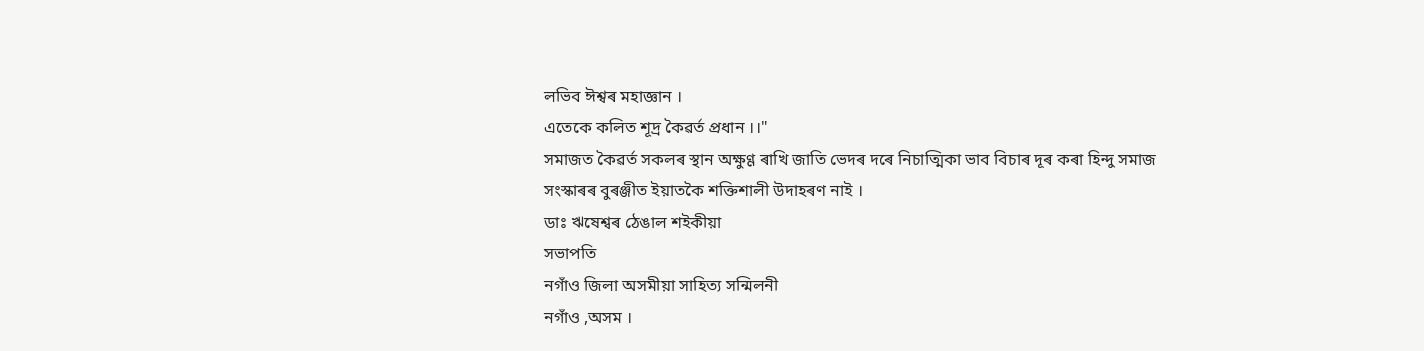লভিব ঈশ্বৰ মহাজ্ঞান ।
এতেকে কলিত শূদ্ৰ কৈৱৰ্ত প্ৰধান ।।"
সমাজত কৈৱৰ্ত সকলৰ স্থান অক্ষুণ্ণ ৰাখি জাতি ভেদৰ দৰে নিচাত্মিকা ভাব বিচাৰ দূৰ কৰা হিন্দু সমাজ সংস্কাৰৰ বুৰঞ্জীত ইয়াতকৈ শক্তিশালী উদাহৰণ নাই ।
ডাঃ ঋষেশ্বৰ ঠেঙাল শইকীয়া
সভাপতি
নগাঁও জিলা অসমীয়া সাহিত্য সন্মিলনী
নগাঁও ,অসম ।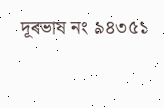দূৰভাষ নং ৯৪৩৫১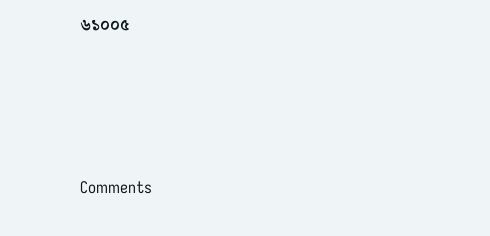৬১০০৫





Comments